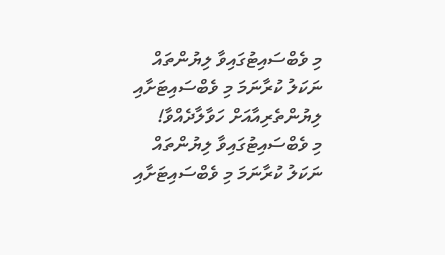މި ވެބްސައިޓުގައިވާ ލިޔުންތައް ނަކަލު ކުރާނަމަ މި ވެބްސައިޓަށާއި ލިޔުންތެރިއާއަށް ހަވާލާދެއްވާ!
މި ވެބްސައިޓުގައިވާ ލިޔުންތައް ނަކަލު ކުރާނަމަ މި ވެބްސައިޓަށާއި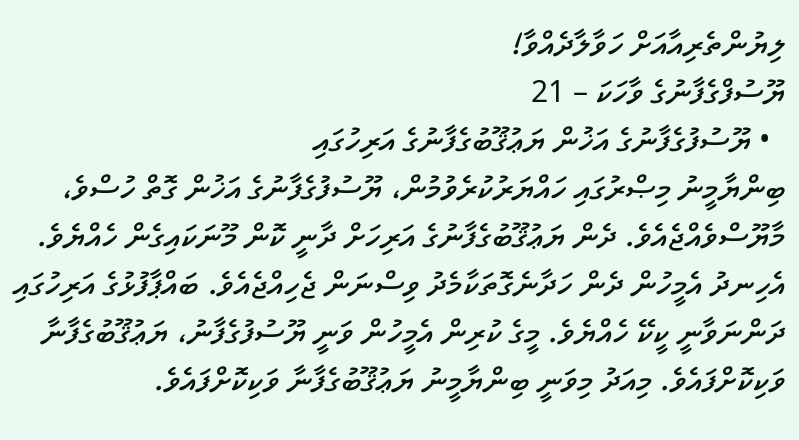ލިޔުންތެރިއާއަށް ހަވާލާދެއްވާ!
ޔޫސުފްގެފާނުގެ ވާހަކަ – 21
  • ޔޫސުފުގެފާނުގެ އަޚުން ޔަޢުޤޫބުގެފާނުގެ އަރިހުގައި
ބިންޔާމީނު މިޞްރުގައި ހައްޔަރުކުރެވުމުން، ޔޫސުފުގެފާނުގެ އަޚުން ގޮތް ހުސްވެ، މާޔޫސްވެއްޖެއެވެ. ދެން ޔަޢުޤޫބުގެފާނުގެ އަރިހަށް ދާނީ ކޮން މޫނަކައިގެން ހެއްޔެވެ. އެހިނދު އެމީހުން ދެން ހަދާނެގޮތަކާމެދު ވިސްނަން ޖެހިއްޖެއެވެ. ބައްޕާފުޅުގެ އަރިހުގައި ދަންނަވާނީ ކީކޭ ހެއްޔެވެ. މީގެ ކުރިން އެމީހުން ވަނީ ޔޫސުފުގެފާނު، ޔަޢުޤޫބުގެފާނާ ވަކިކޮށްފައެވެ. މިއަދު މިވަނީ ބިންޔާމީނު ޔަޢުޤޫބުގެފާނާ ވަކިކޮށްފައެވެ.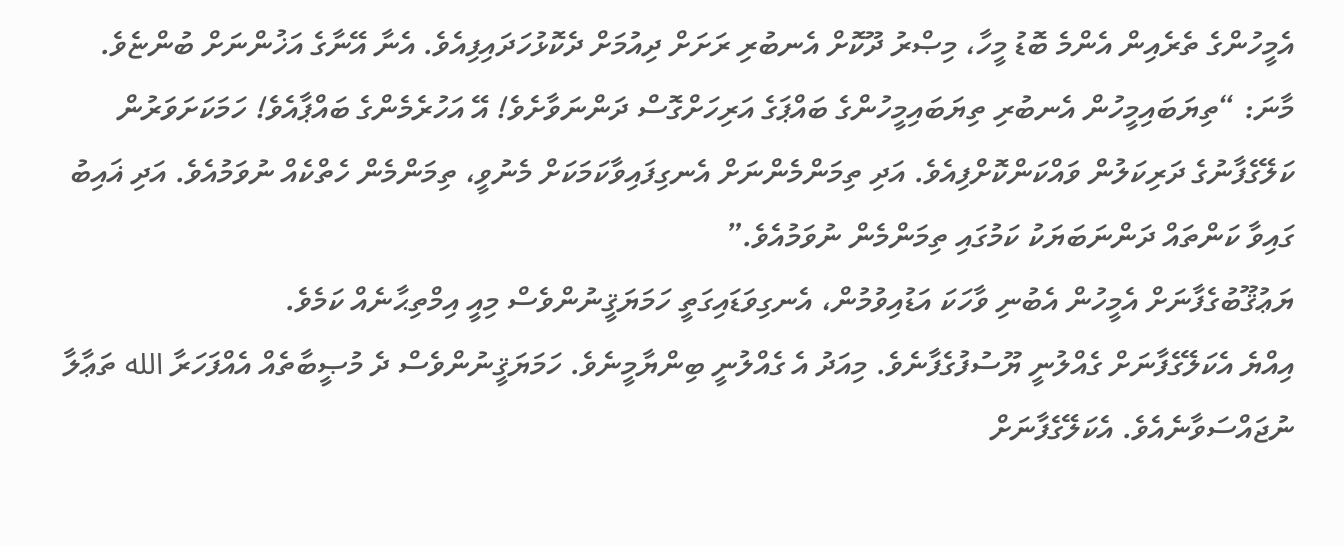އެމީހުންގެ ތެރެއިން އެންމެ ބޮޑު މީހާ، މިޞްރު ދޫކޮށް އެނބުރި ރަށަށް ދިއުމަށް ދެކޮޅުހަދައިފިއެވެ. އެނާ އޭނާގެ އަޚުންނަށް ބުންޏެވެ.
މާނަ: “ތިޔަބައިމީހުން އެނބުރި ތިޔަބައިމީހުންގެ ބައްޕަގެ އަރިހަށްގޮސް ދަންނަވާށެވެ! އޭ އަހުރެމެންގެ ބައްޕާއެވެ! ހަމަކަށަވަރުން ކަލޭގެފާނުގެ ދަރިކަލުން ވައްކަންކޮށްފިއެވެ. އަދި ތިމަންމެންނަށް އެނގިފައިވާކަމަކަށް މެނުވީ، ތިމަންމެން ހެތްކެއް ނުވަމުއެވެ. އަދި ޣައިބު ގައިވާ ކަންތައް ދަންނަބަޔަކު ކަމުގައި ތިމަންމެން ނުވަމުއެވެ.”
ޔަޢުޤޫބުގެފާނަށް އެމީހުން އެބުނި ވާހަކަ އަޑުއިވުމުން، އެނގިވަޑައިގަތީ ހަމަޔަޤީނުންވެސް މިއީ އިމްތިޙާނެއް ކަމެވެ.
އިއްޔެ އެކަލޭގެފާނަށް ގެއްލުނީ ޔޫސުފުގެފާނެވެ. މިއަދު އެ ގެއްލުނީ ބިންޔާމީނެވެ. ހަމަޔަޤީނުންވެސް ދެ މުޞީބާތެއް އެއްފަހަރާ الله ތަޢާލާ ނުޖައްސަވާނެއެވެ. އެކަލޭގެފާނަށް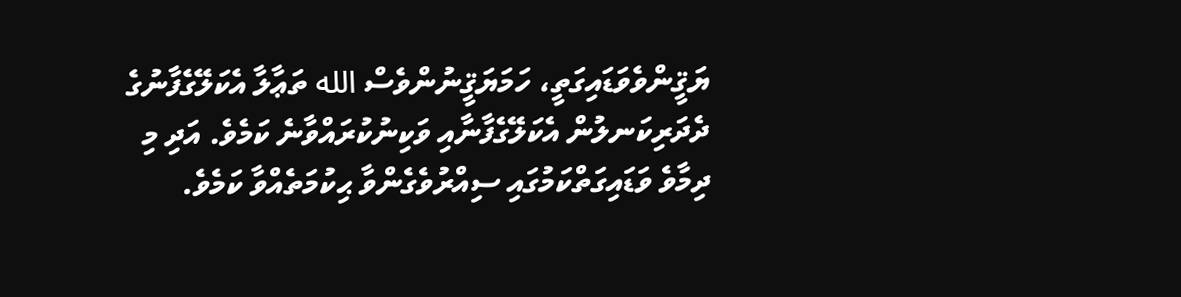ޔަޤީންވެވަޑައިގަތީ، ހަމަޔަޤީނުންވެސް الله ތަޢާލާ އެކަލޭގެފާނުގެ ދެދަރިކަނލުން އެކަލޭގެފާނާއި ވަކިނުކުރައްވާނެ ކަމެވެ. އަދި މި ދިމާވެ ވަޑައިގަތްކަމުގައި ސިއްރުވެގެންވާ ޙިކުމަތެއްވާ ކަމެވެ.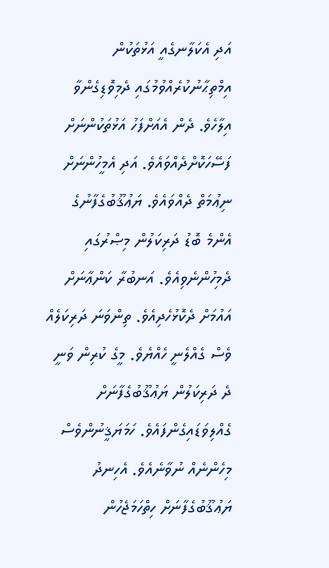އަދި އެކަލާނގެއީ އަޅުތަކުން އިމްތިޙާނުކުރެއްވުމުގައި ދެމިވޮޑިގެންވާ އިލާހެވެ. ދެން އެއަށްފަހު އަޅުތަކުންނަށް ފަސޭހަކޮށްދެއްވައެވެ. އަދި އެމީހުންނަށް ނިޢުމަތް ދެއްވައެވެ. ޔަޢުޤޫބުގެފާނުގެ އެންމެ ބޮޑު ދަރިކަލުން މިޞްރުގައި ދެމިހުންނެވިއެވެ. އަނބުރާ ކަންޢާނަށް އައުމަށް ދެކޮޅުހެދިއެވެ. ތިންވަނަ ދަރިކަލެއް ވެސް ގެއްލެނީ ހެއްޔެވެ. މީގެ ކުރިން ވަނީ ދެ ދަރިކަލުން ޔަޢުޤޫބުގެފާނަށް ގެއްލިވަޑައިގެންފައެވެ. ހަމަޔަޤީނުންވެސް މިހެންނެއް ނުވާނެއެވެ. އެހިނދު ޔަޢުޤޫބުގެފާނަށް ހިތްހަމަޖެހުން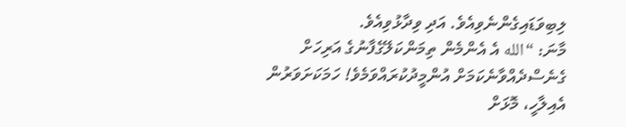ލިބިވަޑައިގެންނެވިއެވެ. އަދި ވިދާޅުވިއެވެ.
މާނަ: “الله އެ އެންމެން ތިމަންކަލޭގެފާނުގެ އަރިހަށް ގެނެސްދެއްވާނެކަމަށް އުންމީދުކުރައްވަމެވެ! ހަމަކަށަވަރުން އެއިލާހީ، މޮޅަށް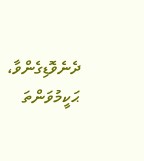ދެނެވޮޑިގެންވާ، ޙަކީމުވަންތަ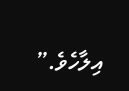އިލާހެވެ.”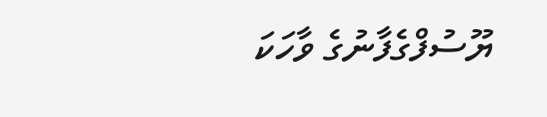ޔޫސުފްގެފާނުގެ ވާހަކަ